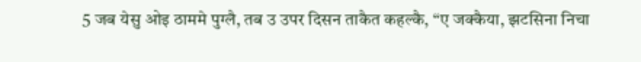5 जब येसु ओइ ठाममे पुग्लै, तब उ उपर दिसन ताकैत कहल्कै, “ए जक्कैया, झटसिना निचा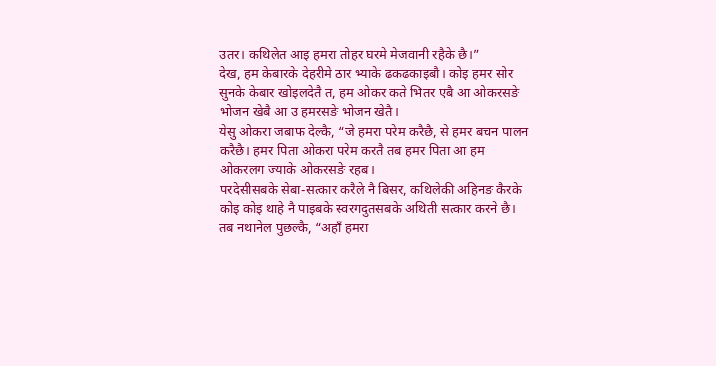उतर। कथिलेत आइ हमरा तोहर घरमे मेजवानी रहैके छै।”
देख, हम केबारके देहरीमे ठार भ्याके ढकढकाइबौ। कोइ हमर सोर सुनके केबार खोइलदेतै त, हम ओकर कते भितर एबै आ ओकरसङे भोजन खेबै आ उ हमरसङे भोजन खेतै।
येसु ओकरा जबाफ देल्कै, “जे हमरा परेम करैछै, से हमर बचन पालन करैछै। हमर पिता ओकरा परेम करतै तब हमर पिता आ हम ओकरलग ज्याके ओकरसङे रहब।
परदेसीसबके सेबा-सत्कार करैले नै बिसर, कथिलेकी अहिनङ कैरके कोइ कोइ थाहे नै पाइबके स्वरगदुतसबके अथिती सत्कार करने छै।
तब नथानेल पुछल्कै, “अहाँ हमरा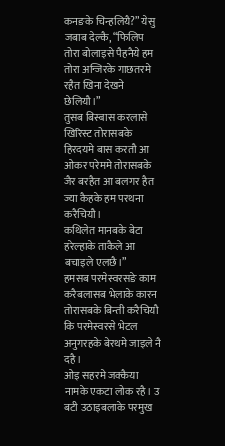कनङके चिन्हलियै?” येसु जबाब देल्कै, “फिलिप तोरा बोलाइसे पैहनैये हम तोरा अन्जिरके गाछतरमे रहैत खिना देखने छेलियौ।”
तुसब बिस्बास करलासे खिरिस्ट तोरासबके हिरदयमे बास करतौ आ ओकर परेममे तोरासबके जैर बरहैत आ बलगर हैत ज्या कैहके हम परथना करैचियौ।
कथिलेत मानबके बेटा हरेल्हाके ताकैले आ बचाइले एलछै।”
हमसब परमेस्वरसङे काम करैबलासब भेलाके कारन तोरासबके बिन्ती करैचियौ कि परमेस्वरसे भेटल अनुगरहके बेरथमे जाइले नै दहै।
ओइ सहरमे जक्कैया नामके एकटा लोक रहै। उ बटी उठाइबलाके परमुख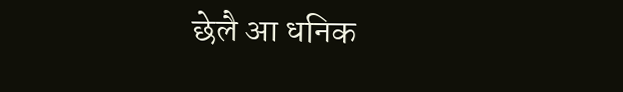छेलै आ धनिक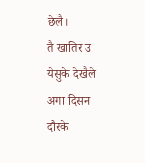छेलै।
तै खातिर उ येसुके देखैले अगा दिसन दौरके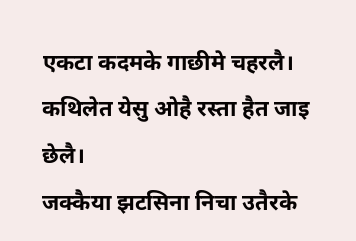एकटा कदमके गाछीमे चहरलै। कथिलेत येसु ओहै रस्ता हैत जाइ छेलै।
जक्कैया झटसिना निचा उतैरके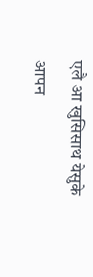एलै आ खुसिसाथ येसुके आपन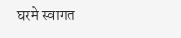घरमे स्वागत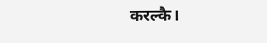करल्कै।